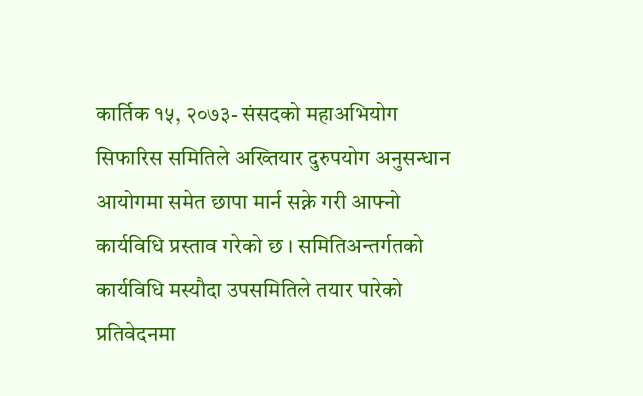कार्तिक १५, २०७३- संसदको महाअभियोग सिफारिस समितिले अख्तियार दुरुपयोग अनुसन्धान आयोगमा समेत छापा मार्न सक्ने गरी आफ्नो कार्यविधि प्रस्ताव गरेको छ । समितिअन्तर्गतको कार्यविधि मस्यौदा उपसमितिले तयार पारेको प्रतिवेदनमा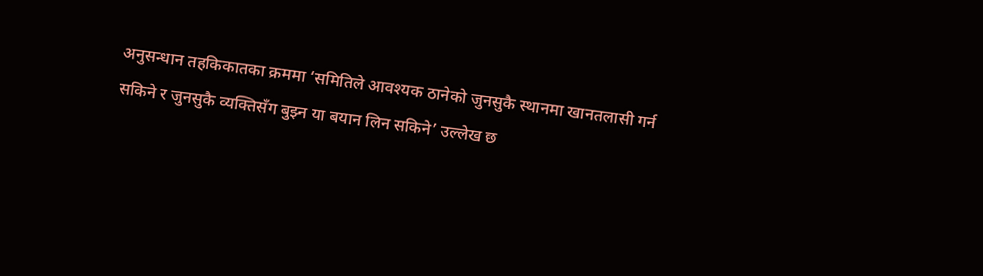अनुसन्धान तहकिकातका क्रममा ‘समितिले आवश्यक ठानेको जुनसुकै स्थानमा खानतलासी गर्न सकिने र जुनसुकै व्यक्तिसँग बुझ्न या बयान लिन सकिने’ उल्लेख छ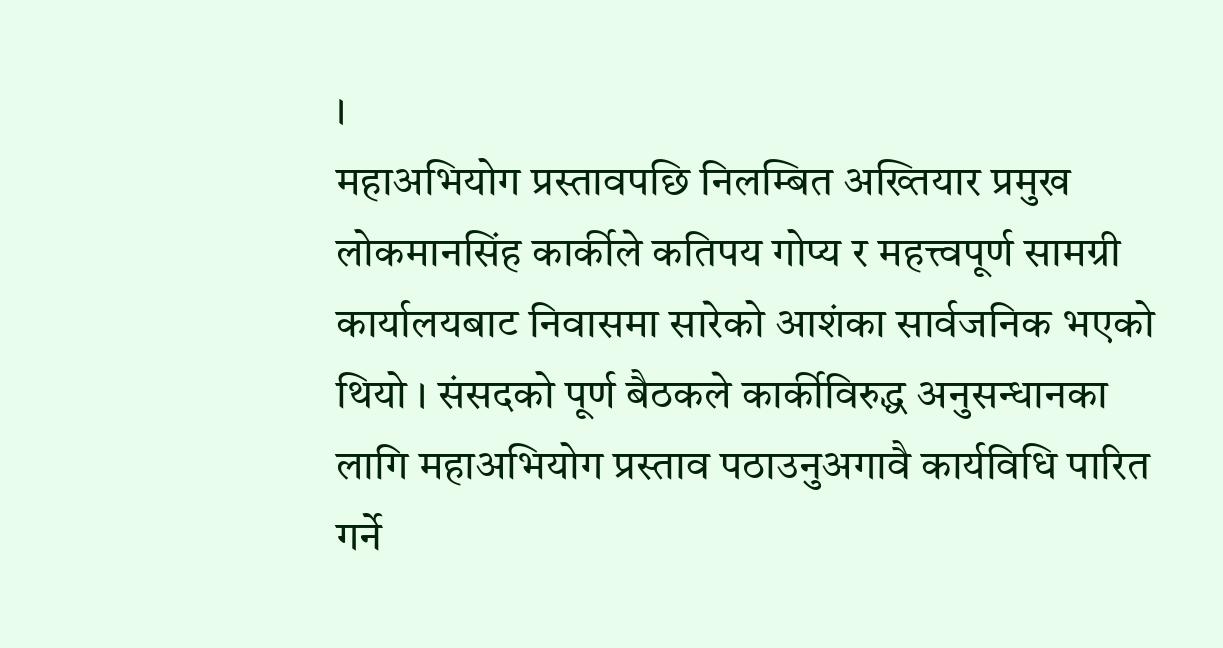।
महाअभियोग प्रस्तावपछि निलम्बित अख्तियार प्रमुख लोकमानसिंह कार्कीले कतिपय गोप्य र महत्त्वपूर्ण सामग्री कार्यालयबाट निवासमा सारेको आशंका सार्वजनिक भएको थियो । संसदको पूर्ण बैठकले कार्कीविरुद्ध अनुसन्धानका लागि महाअभियोग प्रस्ताव पठाउनुअगावै कार्यविधि पारित गर्ने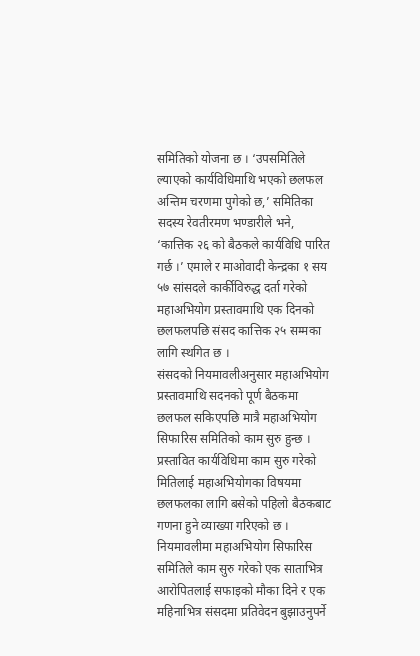समितिको योजना छ । ‘उपसमितिले ल्याएको कार्यविधिमाथि भएको छलफल अन्तिम चरणमा पुगेको छ,’ समितिका सदस्य रेवतीरमण भण्डारीले भने, ‘कात्तिक २६ को बैठकले कार्यविधि पारित गर्छ ।’ एमाले र माओवादी केन्द्रका १ सय ५७ सांसदले कार्कीविरुद्ध दर्ता गरेको महाअभियोग प्रस्तावमाथि एक दिनको छलफलपछि संसद कात्तिक २५ सम्मका लागि स्थगित छ ।
संसदको नियमावलीअनुसार महाअभियोग प्रस्तावमाथि सदनको पूर्ण बैठकमा छलफल सकिएपछि मात्रै महाअभियोग सिफारिस समितिको काम सुरु हुन्छ । प्रस्तावित कार्यविधिमा काम सुरु गरेको मितिलाई महाअभियोगका विषयमा छलफलका लागि बसेको पहिलो बैठकबाट गणना हुने व्याख्या गरिएको छ । नियमावलीमा महाअभियोग सिफारिस समितिले काम सुरु गरेको एक साताभित्र आरोपितलाई सफाइको मौका दिने र एक महिनाभित्र संसदमा प्रतिवेदन बुझाउनुपर्ने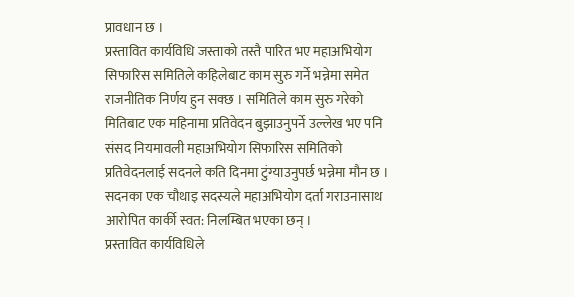प्रावधान छ ।
प्रस्तावित कार्यविधि जस्ताको तस्तै पारित भए महाअभियोग सिफारिस समितिले कहिलेबाट काम सुरु गर्ने भन्नेमा समेत राजनीतिक निर्णय हुन सक्छ । समितिले काम सुरु गरेको मितिबाट एक महिनामा प्रतिवेदन बुझाउनुपर्ने उल्लेख भए पनि संसद नियमावली महाअभियोग सिफारिस समितिको प्रतिवेदनलाई सदनले कति दिनमा टुंग्याउनुपर्छ भन्नेमा मौन छ । सदनका एक चौथाइ सदस्यले महाअभियोग दर्ता गराउनासाथ आरोपित कार्की स्वत: निलम्बित भएका छन् ।
प्रस्तावित कार्यविधिले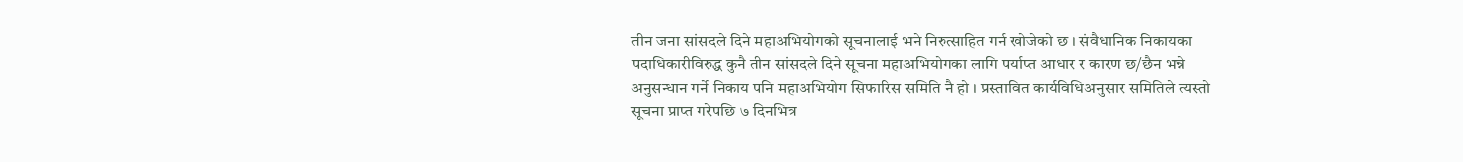तीन जना सांसदले दिने महाअभियोगको सूचनालाई भने निरुत्साहित गर्न खोजेको छ । संवैधानिक निकायका पदाधिकारीविरुद्ध कुनै तीन सांसदले दिने सूचना महाअभियोगका लागि पर्याप्त आधार र कारण छ/छैन भन्ने अनुसन्धान गर्ने निकाय पनि महाअभियोग सिफारिस समिति नै हो । प्रस्तावित कार्यविधिअनुसार समितिले त्यस्तो सूचना प्राप्त गरेपछि ७ दिनभित्र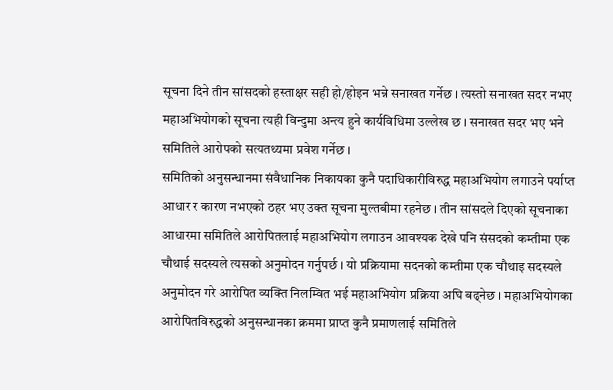सूचना दिने तीन सांसदको हस्ताक्षर सही हो/होइन भन्ने सनाखत गर्नेछ । त्यस्तो सनाखत सदर नभए महाअभियोगको सूचना त्यही विन्दुमा अन्त्य हुने कार्यविधिमा उल्लेख छ । सनाखत सदर भए भने समितिले आरोपको सत्यतथ्यमा प्रवेश गर्नेछ ।
समितिको अनुसन्धानमा संवैधानिक निकायका कुनै पदाधिकारीविरुद्ध महाअभियोग लगाउने पर्याप्त आधार र कारण नभएको ठहर भए उक्त सूचना मुल्तबीमा रहनेछ । तीन सांसदले दिएको सूचनाका आधारमा समितिले आरोपितलाई महाअभियोग लगाउन आवश्यक देखे पनि संसदको कम्तीमा एक चौथाई सदस्यले त्यसको अनुमोदन गर्नुपर्छ । यो प्रक्रियामा सदनको कम्तीमा एक चौथाइ सदस्यले अनुमोदन गरे आरोपित व्यक्ति निलम्वित भई महाअभियोग प्रक्रिया अघि बढ्नेछ । महाअभियोगका आरोपितविरुद्धको अनुसन्धानका क्रममा प्राप्त कुनै प्रमाणलाई समितिले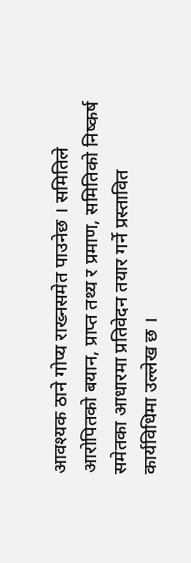आवश्यक ठाने गोप्य राख्नसमेत पाउनेछ । समितिले आरोपितको बयान, प्राप्त तथ्य र प्रमाण, समितिको निष्कर्ष समेतका आधारमा प्रतिवेदन तयार गर्ने प्रस्तावित कार्यविधिमा उल्लेख छ ।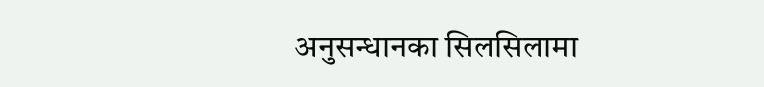अनुसन्धानका सिलसिलामा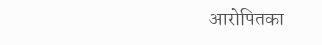आरोपितका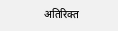अतिरिक्त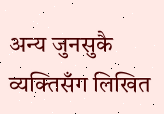अन्य जुनसुकै व्यक्तिसँग लिखित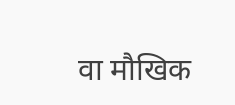वा मौखिक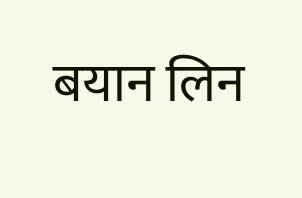बयान लिन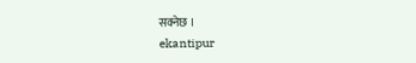सक्नेछ ।
ekantipur